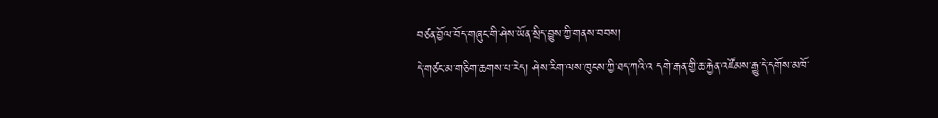བཙན་བྱོལ་བོད་གཞུང་གི་ཤེས་ཡོན་སྲིད་བྱུས་ཀྱི་གནས་བབས།
དེ་གཙང་མ་གཅིག་ཆགས་པ་རེད། ཤེས་རིག་ལས་ཁུངས་ཀྱི་ཐད་ཀའི་འ དགེ་རྒན་གྱི་ཆ་རྐྱེན་འཛོམས་རྒྱུ་དེ་དགོས་མཁོ་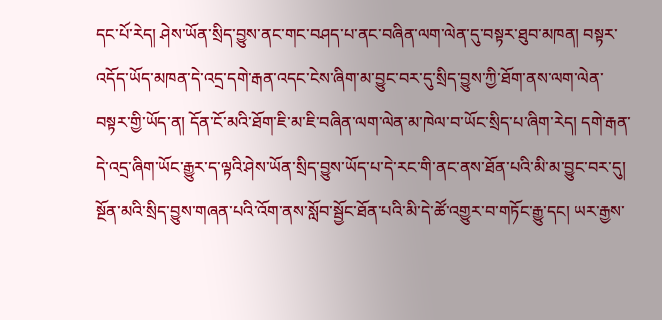དང་པོ་རེད། ཤེས་ཡོན་སྲིད་བྱུས་ནང་གང་བཤད་པ་ནང་བཞིན་ལག་ལེན་དུ་བསྟར་ཐུབ་མཁན། བསྟར་འདོད་ཡོད་མཁན་དེ་འདྲ་དགེ་རྒན་འདང་ངེས་ཞིག་མ་བྱུང་བར་དུ་སྲིད་བྱུས་ཀྱི་ཐོག་ནས་ལག་ལེན་བསྟར་གྱི་ཡོད་ན། དོན་ངོ་མའི་ཐོག་ཇི་མ་ཇི་བཞིན་ལག་ལེན་མ་ཁེལ་བ་ཡོང་སྲིད་པ་ཞིག་རེད། དགེ་རྒན་དེ་འདྲ་ཞིག་ཡོང་རྒྱུར་ད་ལྟའི་ཤེས་ཡོན་སྲིད་བྱུས་ཡོད་པ་དེ་རང་གི་ནང་ནས་ཐོན་པའི་མི་མ་བྱུང་བར་དུ། སྔོན་མའི་སྲིད་བྱུས་གཞན་པའི་འོག་ནས་སློབ་སྦྱོང་ཐོན་པའི་མི་དེ་ཚོ་འགྱུར་བ་གཏོང་རྒྱུ་དང། ཡར་རྒྱས་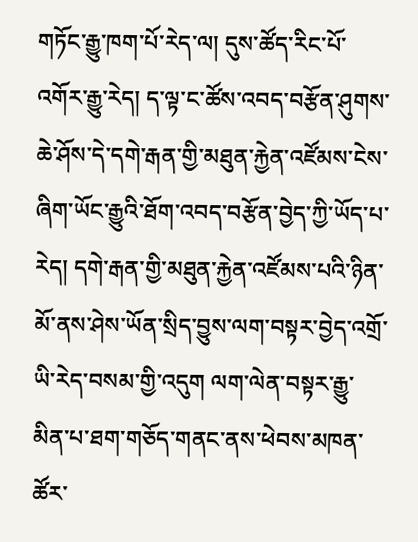གཏོང་རྒྱུ་ཁག་པོ་རེད་ལ། དུས་ཚོད་རིང་པོ་འགོར་རྒྱུ་རེད། ད་ལྟ་ང་ཚོས་འབད་བརྩོན་ཤུགས་ཆེ་ཤོས་དེ་དགེ་རྒན་གྱི་མཐུན་རྐྱེན་འཛོམས་ངེས་ཞིག་ཡོང་རྒྱུའི་ཐོག་འབད་བརྩོན་བྱེད་ཀྱི་ཡོད་པ་རེད། དགེ་རྒན་གྱི་མཐུན་རྐྱེན་འཛོམས་པའི་ཉིན་མོ་ནས་ཤེས་ཡོན་སྲིད་བྱུས་ལག་བསྟར་བྱེད་འགྲོ་ཡི་རེད་བསམ་གྱི་འདུག ལག་ལེན་བསྟར་རྒྱུ་མིན་པ་ཐག་གཅོད་གནང་ནས་ཕེབས་མཁན་ཚོར་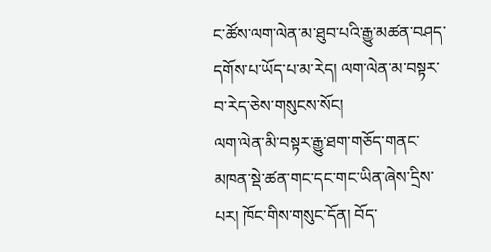ང་ཚོས་ལག་ལེན་མ་ཐུབ་པའི་རྒྱུ་མཚན་བཤད་དགོས་པ་ཡོད་པ་མ་རེད། ལག་ལེན་མ་བསྟར་བ་རེད་ཅེས་གསུངས་སོང།
ལག་ལེན་མི་བསྟར་རྒྱུ་ཐག་གཅོད་གནང་མཁན་སྡེ་ཚན་གང་དང་གང་ཡིན་ཞེས་དྲིས་པར། ཁོང་གིས་གསུང་དོན། བོད་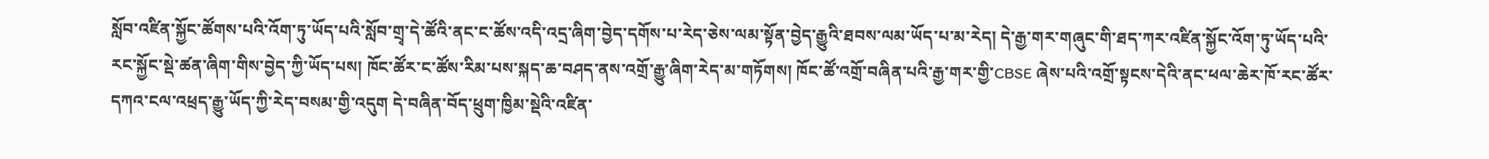སློབ་འཛིན་སྐྱོང་ཚོགས་པའི་འོག་ཏུ་ཡོད་པའི་སློབ་གྲྭ་དེ་ཚོའི་ནང་ང་ཚོས་འདི་འདྲ་ཞིག་བྱེད་དགོས་པ་རེད་ཅེས་ལམ་སྟོན་བྱེད་རྒྱུའི་ཐབས་ལམ་ཡོད་པ་མ་རེད། དེ་རྒྱ་གར་གཞུང་གི་ཐད་ཀར་འཛིན་སྐྱོང་འོག་ཏུ་ཡོད་པའི་རང་སྐྱོང་སྡེ་ཚན་ཞིག་གིས་བྱེད་ཀྱི་ཡོད་པས། ཁོང་ཚོར་ང་ཚོས་རིམ་པས་སྐད་ཆ་བཤད་ནས་འགྲོ་རྒྱུ་ཞིག་རེད་མ་གཏོགས། ཁོང་ཚོ་འགྲོ་བཞིན་པའི་རྒྱ་གར་གྱི་CBSE ཞེས་པའི་འགྲོ་སྟངས་དེའི་ནང་ཕལ་ཆེར་ཁོ་རང་ཚོར་དཀའ་ངལ་འཕྲད་རྒྱུ་ཡོད་ཀྱི་རེད་བསམ་གྱི་འདུག དེ་བཞིན་བོད་ཕྲུག་ཁྱིམ་སྡེའི་འཛིན་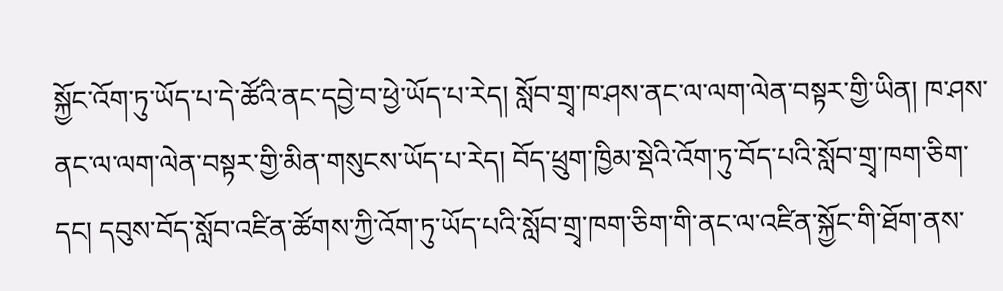སྐྱོང་འོག་ཏུ་ཡོད་པ་དེ་ཚོའི་ནང་དབྱེ་བ་ཕྱེ་ཡོད་པ་རེད། སློབ་གྲྭ་ཁ་ཤས་ནང་ལ་ལག་ལེན་བསྟར་གྱི་ཡིན། ཁ་ཤས་ནང་ལ་ལག་ལེན་བསྟར་གྱི་མིན་གསུངས་ཡོད་པ་རེད། བོད་ཕྲུག་ཁྱིམ་སྡེའི་འོག་ཏུ་བོད་པའི་སློབ་གྲྭ་ཁག་ཅིག་དང། དབུས་བོད་སློབ་འཛིན་ཚོགས་ཀྱི་འོག་ཏུ་ཡོད་པའི་སློབ་གྲྭ་ཁག་ཅིག་གི་ནང་ལ་འཛིན་སྐྱོང་གི་ཐོག་ནས་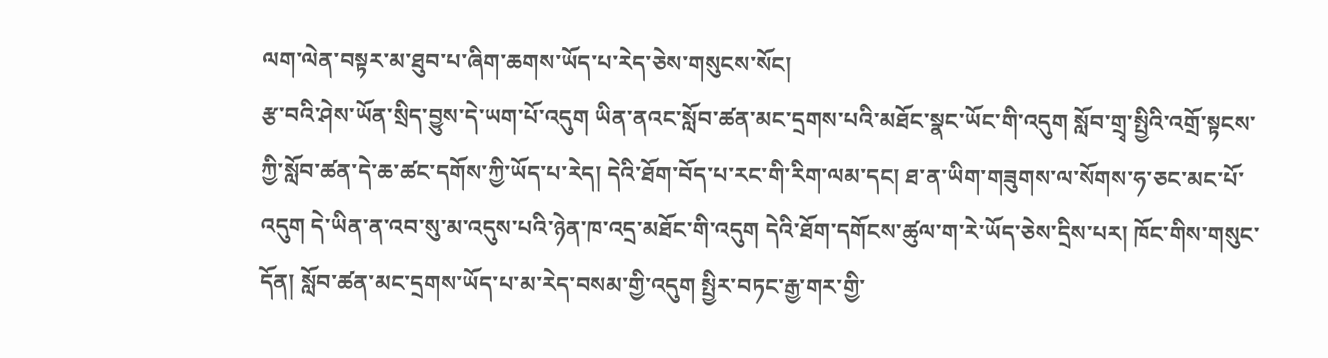ལག་ལེན་བསྟར་མ་ཐུབ་པ་ཞིག་ཆགས་ཡོད་པ་རེད་ཅེས་གསུངས་སོང།
རྩ་བའི་ཤེས་ཡོན་སྲིད་བྱུས་དེ་ཡག་པོ་འདུག ཡིན་ནའང་སློབ་ཚན་མང་དྲགས་པའི་མཐོང་སྣང་ཡོང་གི་འདུག སློབ་གྲྭ་སྤྱིའི་འགྲོ་སྟངས་ཀྱི་སློབ་ཚན་དེ་ཆ་ཚང་དགོས་ཀྱི་ཡོད་པ་རེད། དེའི་ཐོག་བོད་པ་རང་གི་རིག་ལམ་དང། ཐ་ན་ཡིག་གཟུགས་ལ་སོགས་ཧ་ཅང་མང་པོ་འདུག དེ་ཡིན་ན་འབ་སུ་མ་འདུས་པའི་ཉེན་ཁ་འདྲ་མཐོང་གི་འདུག དེའི་ཐོག་དགོངས་ཚུལ་ག་རེ་ཡོད་ཅེས་དྲིས་པར། ཁོང་གིས་གསུང་དོན། སློབ་ཚན་མང་དྲགས་ཡོད་པ་མ་རེད་བསམ་གྱི་འདུག སྤྱིར་བཏང་རྒྱ་གར་གྱི་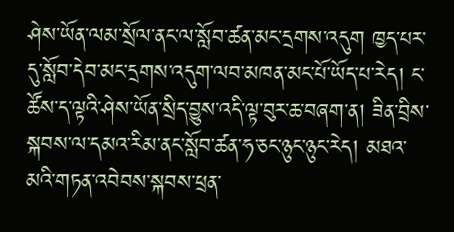ཤེས་ཡོན་ལམ་སྲོལ་ནང་ལ་སློབ་ཚན་མང་དྲགས་འདུག ཁྱད་པར་དུ་སློབ་དེབ་མང་དྲགས་འདུག་ལབ་མཁན་མང་པོ་ཡོད་པ་རེད། ང་ཚོས་ད་ལྟའི་ཤེས་ཡོན་སྲིད་བྱུས་འདི་ལྟ་བུར་ཆ་བཞག་ན། ཟིན་བྲིས་སྐབས་ལ་དམའ་རིམ་ནང་སློབ་ཚན་ཧ་ཅང་ཉུང་ཉུང་རེད། མཐའ་མའི་གཏན་འབེབས་སྐབས་ཕྲན་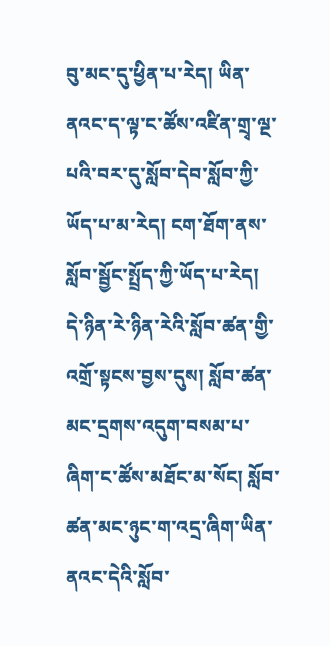བུ་མང་དུ་ཕྱིན་པ་རེད། ཡིན་ནའང་ད་ལྟ་ང་ཚོས་འཛིན་གྲྭ་ལྔ་པའི་བར་དུ་སློབ་དེབ་སློབ་ཀྱི་ཡོད་པ་མ་རེད། ངག་ཐོག་ནས་སློབ་སྦྱོང་སྤྲོད་ཀྱི་ཡོད་པ་རེད། དེ་ཉིན་རེ་ཉིན་རེའི་སློབ་ཚན་གྱི་འགྲོ་སྟངས་བྱས་དུས། སློབ་ཚན་མང་དྲགས་འདུག་བསམ་པ་ཞིག་ང་ཚོས་མཐོང་མ་སོང། སློབ་ཚན་མང་ཉུང་ག་འདྲ་ཞིག་ཡིན་ནའང་དེའི་སློབ་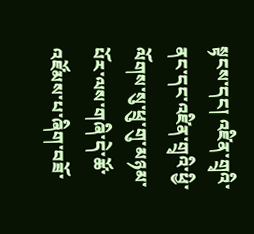སྟངས་དང། འཛིན་གྲྭའི་ནང་དང་འཛིན་གྲྭའི་ཕྱི་ལོགས་སུ་ཕྲུ་གུ་མཉམ་པོར་ལས་གཞི་དེ་ཚོ་འཛོམས་པ་ཞིག་བཟོ་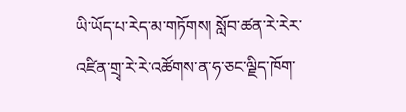ཡི་ཡོད་པ་རེད་མ་གཏོགས། སློབ་ཚན་རེ་རེར་འཛིན་གྲྭ་རེ་རེ་འཚོགས་ན་ཧ་ཅང་ལྗིད་ཁོག་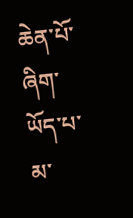ཆེན་པོ་ཞིག་ཡོད་པ་མ་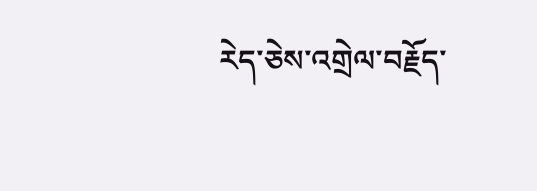རེད་ཅེས་འགྲེལ་བརྗོད་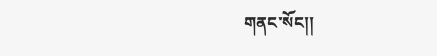གནང་སོང།།